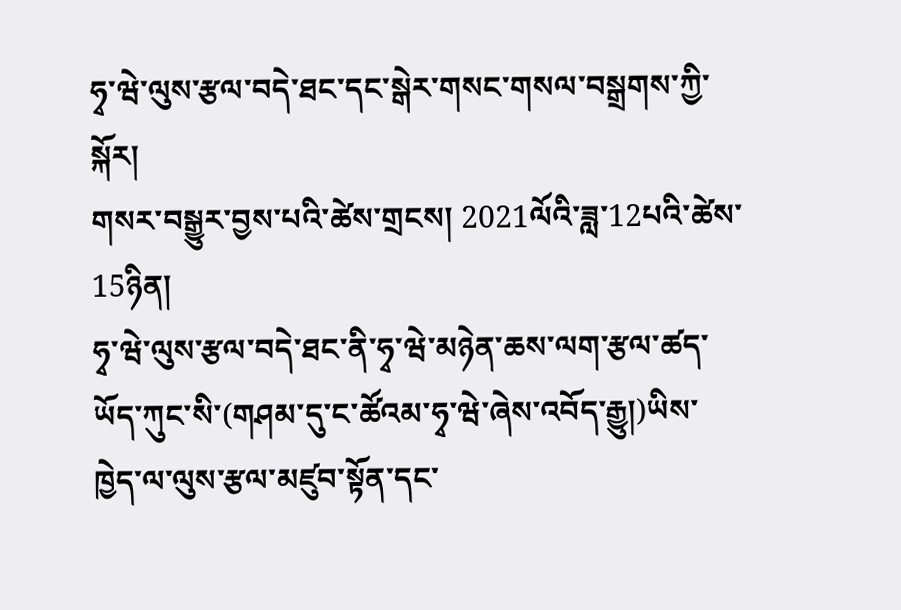ཧྭ་ཝེ་ལུས་རྩལ་བདེ་ཐང་དང་སྒེར་གསང་གསལ་བསྒྲགས་ཀྱི་སྐོར།
གསར་བསྒྱུར་བྱས་པའི་ཚེས་གྲངས། 2021ལོའི་ཟླ་12པའི་ཚེས་15ཉིན།
ཧྭ་ཝེ་ལུས་རྩལ་བདེ་ཐང་ནི་ཧྭ་ཝེ་མཉེན་ཆས་ལག་རྩལ་ཚད་ཡོད་ཀུང་སི་(གཤམ་དུ་ང་ཚོའམ་ཧྭ་ཝེ་ཞེས་འབོད་རྒྱུ།)ཡིས་ཁྱེད་ལ་ལུས་རྩལ་མཛུབ་སྟོན་དང་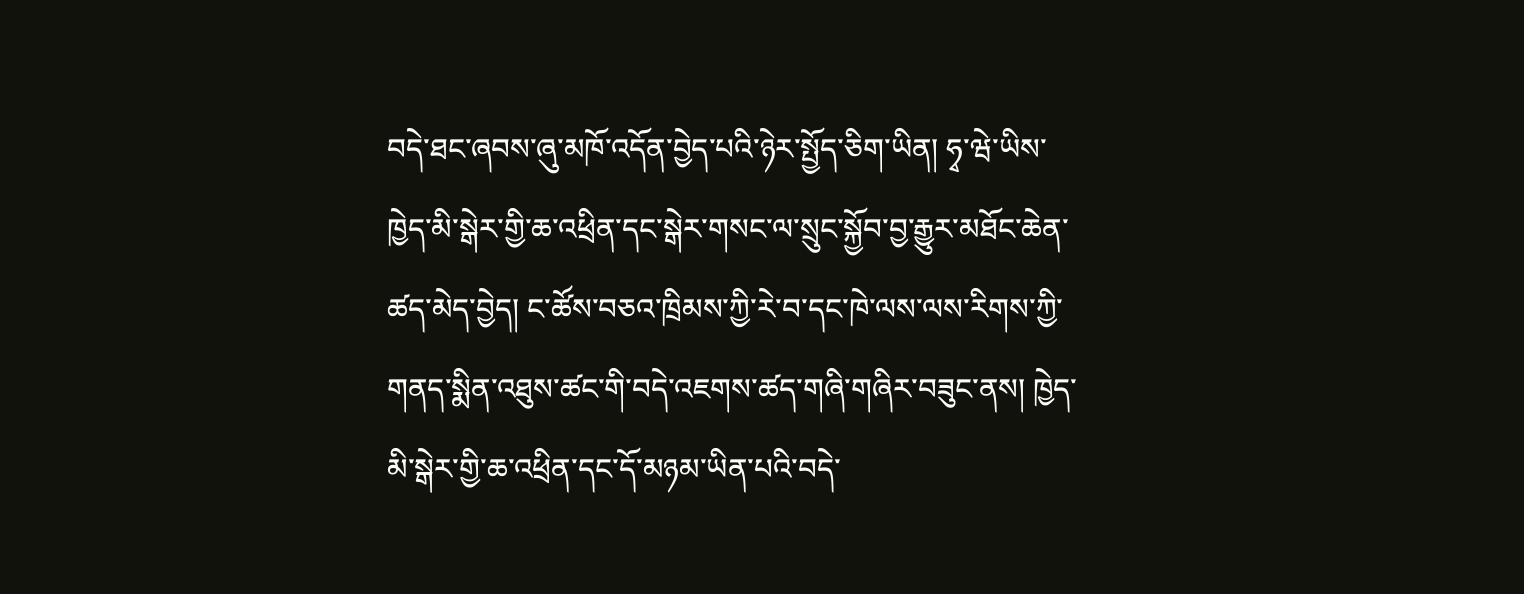བདེ་ཐང་ཞབས་ཞུ་མཁོ་འདོན་བྱེད་པའི་ཉེར་སྤྱོད་ཅིག་ཡིན། ཧྭ་ཝེ་ཡིས་ཁྱེད་མི་སྒེར་གྱི་ཆ་འཕྲིན་དང་སྒེར་གསང་ལ་སྲུང་སྐྱོབ་བྱ་རྒྱུར་མཐོང་ཆེན་ཚད་མེད་བྱེད། ང་ཚོས་བཅའ་ཁྲིམས་ཀྱི་རེ་བ་དང་ཁེ་ལས་ལས་རིགས་ཀྱི་གནད་སྨིན་འཐུས་ཚང་གི་བདེ་འཇགས་ཚད་གཞི་གཞིར་བཟུང་ནས། ཁྱེད་མི་སྒེར་གྱི་ཆ་འཕྲིན་དང་དོ་མཉམ་ཡིན་པའི་བདེ་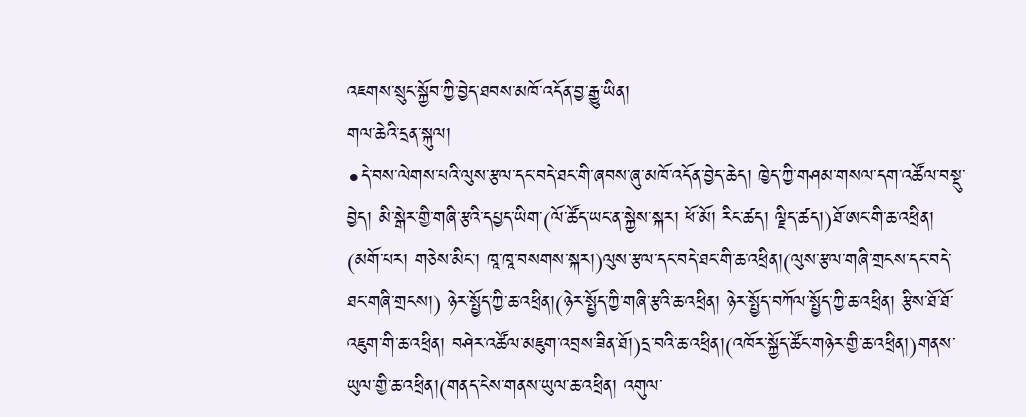འཇགས་སྲུང་སྐྱོབ་ཀྱི་བྱེད་ཐབས་མཁོ་འདོན་བྱ་རྒྱུ་ཡིན།
གལ་ཆེའི་དྲན་སྐུལ།
•དེ་བས་ལེགས་པའི་ལུས་རྩལ་དང་བདེ་ཐང་གི་ཞབས་ཞུ་མཁོ་འདོན་བྱེད་ཆེད། ཁྱེད་ཀྱི་གཤམ་གསལ་དག་འཚོལ་བསྡུ་བྱེད། མི་སྒེར་གྱི་གཞི་རྩའི་དཔྱད་ཡིག་(ལོ་ཚོད་ཡང་ན་སྐྱེས་སྐར། ཕོ་མོ། རིང་ཚད། ལྗིད་ཚད།)ཐོ་ཨང་གི་ཆ་འཕྲིན། (མགོ་པར། གཅེས་མིང་། ཁཱ་ཁཱ་བསགས་སྐར།)ལུས་རྩལ་དང་བདེ་ཐང་གི་ཆ་འཕྲིན།(ལུས་རྩལ་གཞི་གྲངས་དང་བདེ་ཐང་གཞི་གྲངས།) ཉེར་སྤྱོད་ཀྱི་ཆ་འཕྲིན།(ཉེར་སྤྱོད་ཀྱི་གཞི་རྩའི་ཆ་འཕྲིན། ཉེར་སྤྱོད་བཀོལ་སྤྱོད་ཀྱི་ཆ་འཕྲིན། རྩིས་ཐོ་ཐོ་འཇུག་གི་ཆ་འཕྲིན། བཤེར་འཚོལ་མཇུག་འབྲས་ཟིན་ཐོ།)དྲ་བའི་ཆ་འཕྲིན།(འཁོར་སྐྱོད་ཚོང་གཉེར་གྱི་ཆ་འཕྲིན།)གནས་ཡུལ་གྱི་ཆ་འཕྲིན།(གནད་ངེས་གནས་ཡུལ་ཆ་འཕྲིན། འགུལ་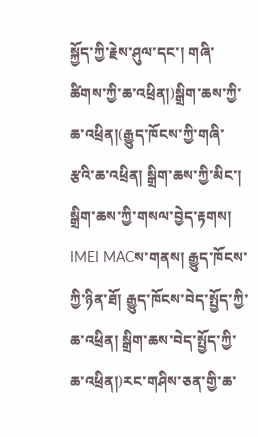སྐྱོད་ཀྱི་རྗེས་ཤུལ་དང་། གཞི་ཚིགས་ཀྱི་ཆ་འཕྲིན།)སྒྲིག་ཆས་ཀྱི་ཆ་འཕྲིན།(རྒྱུད་ཁོངས་ཀྱི་གཞི་རྩའི་ཆ་འཕྲིན། སྒྲིག་ཆས་ཀྱི་མིང་། སྒྲིག་ཆས་ཀྱི་གསལ་བྱེད་རྟགས། IMEI MACས་གནས། རྒྱུད་ཁོངས་ཀྱི་ཉིན་ཐོ། རྒྱུད་ཁོངས་བེད་སྤྱོད་ཀྱི་ཆ་འཕྲིན། སྒྲིག་ཆས་བེད་སྤྱོད་ཀྱི་ཆ་འཕྲིན།)རང་གཤིས་ཅན་གྱི་ཆ་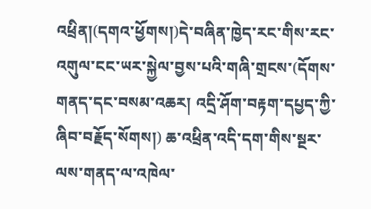འཕྲིན།(དགའ་ཕྱོགས།)དེ་བཞིན་ཁྱེད་རང་གིས་རང་འགུལ་ངང་ཡར་སྐྱེལ་བྱས་པའི་གཞི་གྲངས་(དོགས་གནད་དང་བསམ་འཆར། འདྲི་ཤོག་བརྟག་དཔྱད་ཀྱི་ཞིབ་བརྗོད་སོགས།) ཆ་འཕྲིན་འདི་དག་གིས་སྔར་ལས་གནད་ལ་འཁེལ་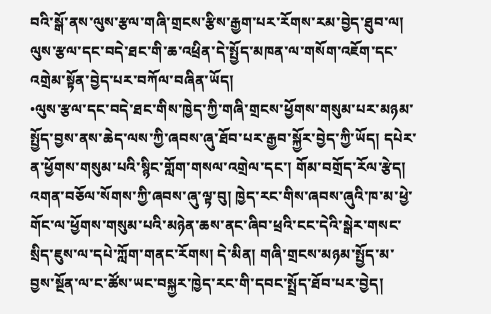བའི་སྒོ་ནས་ལུས་རྩལ་གཞི་གྲངས་རྩིས་རྒྱག་པར་རོགས་རམ་བྱེད་ཐུབ་ལ། ལུས་རྩལ་དང་བདེ་ཐང་གི་ཆ་འཕྲིན་དེ་སྤྱོད་མཁན་ལ་གསོག་འཇོག་དང་འགྲེམ་སྟོན་བྱེད་པར་བཀོལ་བཞིན་ཡོད།
•ལུས་རྩལ་དང་བདེ་ཐང་གིས་ཁྱེད་ཀྱི་གཞི་གྲངས་ཕྱོགས་གསུམ་པར་མཉམ་སྤྱོད་བྱས་ནས་ཆེད་ལས་ཀྱི་ཞབས་ཞུ་ཐོབ་པར་རྒྱབ་སྐྱོར་བྱེད་ཀྱི་ཡོད། དཔེར་ན་ཕྱོགས་གསུམ་པའི་སྙིང་གློག་གསལ་འགྲེལ་དང་། གོམ་བགྲོད་རོལ་རྩེད། འགན་བཅོལ་སོགས་ཀྱི་ཞབས་ཞུ་ལྟ་བུ། ཁྱེད་རང་གིས་ཞབས་ཞུའི་ཁ་མ་ཕྱེ་གོང་ལ་ཕྱོགས་གསུམ་པའི་མཉེན་ཆས་ནང་ཞིབ་ཕྲའི་ངང་དེའི་སྒེར་གསང་སྲིད་ཇུས་ལ་དཔེ་ཀློག་གནང་རོགས། དེ་མིན། གཞི་གྲངས་མཉམ་སྤྱོད་མ་བྱས་སྔོན་ལ་ང་ཚོས་ཡང་བསྐྱར་ཁྱེད་རང་གི་དབང་སྤྲོད་ཐོབ་པར་བྱེད།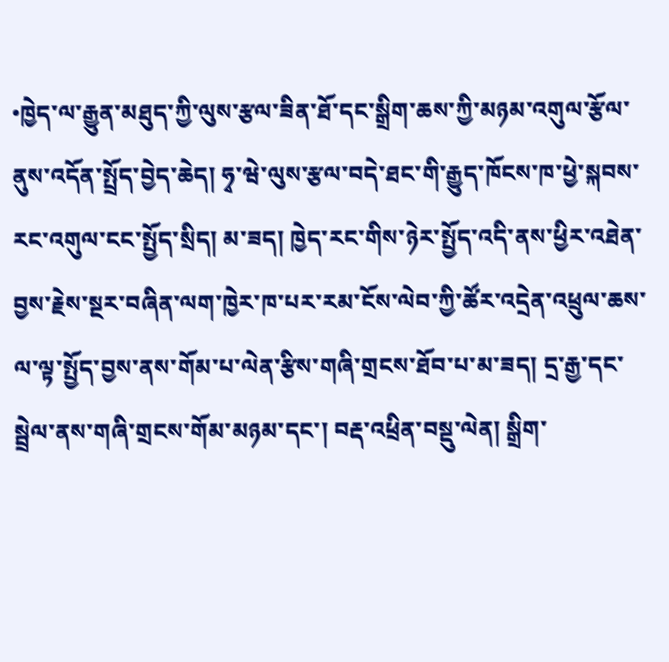•ཁྱེད་ལ་རྒྱུན་མཐུད་ཀྱི་ལུས་རྩལ་ཟིན་ཐོ་དང་སྒྲིག་ཆས་ཀྱི་མཉམ་འགུལ་རྩོལ་ནུས་འདོན་སྤྲོད་བྱེད་ཆེད། ཧྭ་ཝེ་ལུས་རྩལ་བདེ་ཐང་གི་རྒྱུད་ཁོངས་ཁ་ཕྱེ་སྐབས་རང་འགུལ་ངང་སྤྱོད་སྲིད། མ་ཟད། ཁྱེད་རང་གིས་ཉེར་སྤྱོད་འདི་ནས་ཕྱིར་འཐེན་བྱས་རྗེས་སྔར་བཞིན་ལག་ཁྱེར་ཁ་པར་རམ་ངོས་ལེབ་ཀྱི་ཚོར་འདྲེན་འཕྲུལ་ཆས་ལ་ལྟ་སྤྱོད་བྱས་ནས་གོམ་པ་ལེན་རྩིས་གཞི་གྲངས་ཐོབ་པ་མ་ཟད། དྲ་རྒྱ་དང་སྦྲེལ་ནས་གཞི་གྲངས་གོམ་མཉམ་དང་། བརྡ་འཕྲིན་བསྡུ་ལེན། སྒྲིག་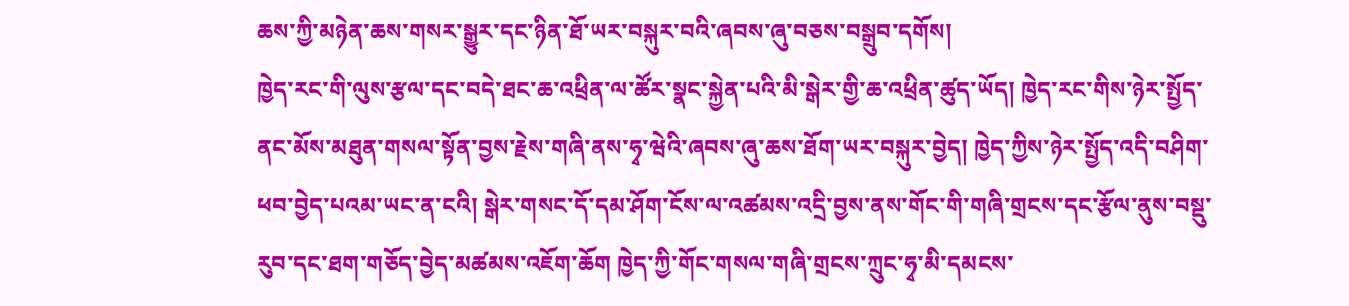ཆས་ཀྱི་མཉེན་ཆས་གསར་སྒྱུར་དང་ཉིན་ཐོ་ཡར་བསྐུར་བའི་ཞབས་ཞུ་བཅས་བསྒྲུབ་དགོས།
ཁྱེད་རང་གི་ལུས་རྩལ་དང་བདེ་ཐང་ཆ་འཕྲིན་ལ་ཚོར་སྣང་སྐྱེན་པའི་མི་སྒེར་གྱི་ཆ་འཕྲིན་ཚུད་ཡོད། ཁྱེད་རང་གིས་ཉེར་སྤྱོད་ནང་མོས་མཐུན་གསལ་སྟོན་བྱས་རྗེས་གཞི་ནས་ཧྭ་ཝེའི་ཞབས་ཞུ་ཆས་ཐོག་ཡར་བསྐུར་བྱེད། ཁྱེད་ཀྱིས་ཉེར་སྤྱོད་འདི་བཤིག་ཕབ་བྱེད་པའམ་ཡང་ན་ངའི། སྒེར་གསང་དོ་དམ་ཤོག་ངོས་ལ་འཚམས་འདྲི་བྱས་ནས་གོང་གི་གཞི་གྲངས་དང་རྩོལ་ནུས་བསྡུ་རུབ་དང་ཐག་གཅོད་བྱེད་མཚམས་འཇོག་ཆོག ཁྱེད་ཀྱི་གོང་གསལ་གཞི་གྲངས་ཀྲུང་ཧྭ་མི་དམངས་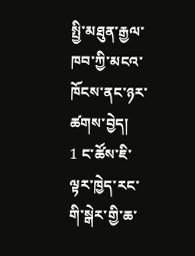སྤྱི་མཐུན་རྒྱལ་ཁབ་ཀྱི་མངའ་ཁོངས་ནང་ཉར་ཚགས་བྱེད།
1 ང་ཚོས་ཇི་ལྟར་ཁྱེད་རང་གི་སྒེར་གྱི་ཆ་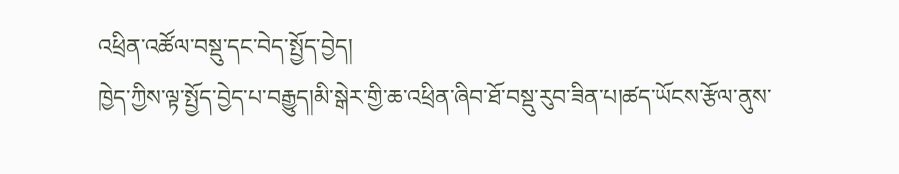འཕྲིན་འཚོལ་བསྡུ་དང་བེད་སྤྱོད་བྱེད།
ཁྱེད་ཀྱིས་ལྟ་སྤྱོད་བྱེད་པ་བརྒྱུད།མི་སྒེར་གྱི་ཆ་འཕྲིན་ཞིབ་ཐོ་བསྡུ་རུབ་ཟིན་པ།ཚད་ཡོངས་རྩོལ་ནུས་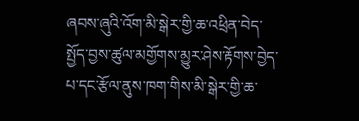ཞབས་ཞུའི་འོག་མི་སྒེར་གྱི་ཆ་འཕྲིན་བེད་སྤྱོད་བྱས་ཚུལ་མགྱོགས་མྱུར་ཤེས་རྟོགས་བྱེད་པ་དང་རྩོལ་ནུས་ཁག་གིས་མི་སྒེར་གྱི་ཆ་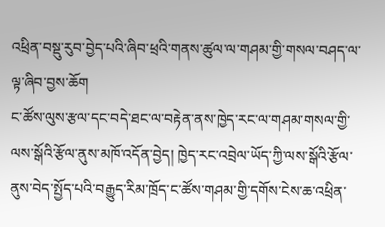འཕྲིན་བསྡུ་རུབ་བྱེད་པའི་ཞིབ་ཕྲའི་གནས་ཚུལ་ལ་གཤམ་གྱི་གསལ་བཤད་ལ་ལྟ་ཞིབ་བྱས་ཆོག
ང་ཚོས་ལུས་རྩལ་དང་བདེ་ཐང་ལ་བརྟེན་ནས་ཁྱེད་རང་ལ་གཤམ་གསལ་གྱི་ལས་སྒོའི་རྩོལ་ནུས་མཁོ་འདོན་བྱེད། ཁྱེད་རང་འབྲེལ་ཡོད་ཀྱི་ལས་སྒོའི་རྩོལ་ནུས་བེད་སྤྱོད་པའི་བརྒྱུད་རིམ་ཁྲོད་ང་ཚོས་གཤམ་གྱི་དགོས་ངེས་ཆ་འཕྲིན་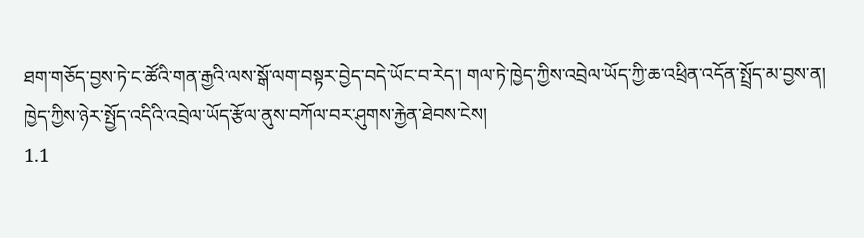ཐག་གཅོད་བྱས་ཏེ་ང་ཚོའི་གན་རྒྱའི་ལས་སྒོ་ལག་བསྟར་བྱེད་བདེ་ཡོང་བ་རེད་། གལ་ཏེ་ཁྱེད་ཀྱིས་འབྲེལ་ཡོད་ཀྱི་ཆ་འཕྲིན་འདོན་སྤྲོད་མ་བྱས་ན། ཁྱེད་ཀྱིས་ཉེར་སྤྱོད་འདིའི་འབྲེལ་ཡོད་རྩོལ་ནུས་བཀོལ་བར་ཤུགས་རྐྱེན་ཐེབས་ངེས།
1.1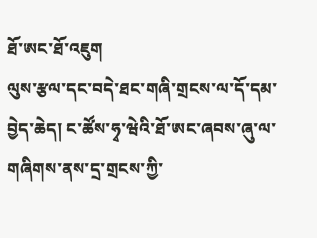ཐོ་ཨང་ཐོ་འཇུག
ལུས་རྩལ་དང་བདེ་ཐང་གཞི་གྲངས་ལ་དོ་དམ་བྱེད་ཆེད། ང་ཚོས་ཧྭ་ཝེའི་ཐོ་ཨང་ཞབས་ཞུ་ལ་གཞིགས་ནས་དྲ་གྲངས་ཀྱི་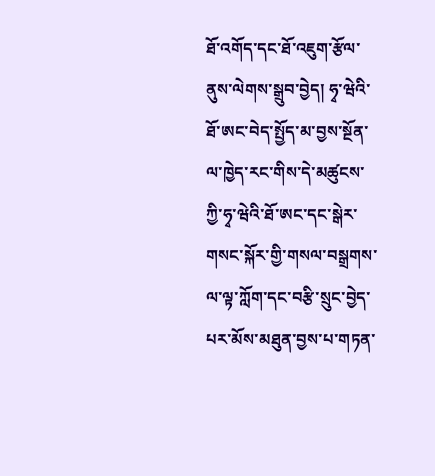ཐོ་འགོད་དང་ཐོ་འཇུག་རྩོལ་ནུས་ལེགས་སྒྲུབ་བྱེད། ཧྭ་ཝེའི་ཐོ་ཨང་བེད་སྤྱོད་མ་བྱས་སྔོན་ལ་ཁྱེད་རང་གིས་དེ་མཚུངས་ཀྱི་ཧྭ་ཝེའི་ཐོ་ཨང་དང་སྒེར་གསང་སྐོར་གྱི་གསལ་བསྒྲགས་ལ་ལྟ་ཀློག་དང་བརྩི་སྲུང་བྱེད་པར་མོས་མཐུན་བྱས་པ་གཏན་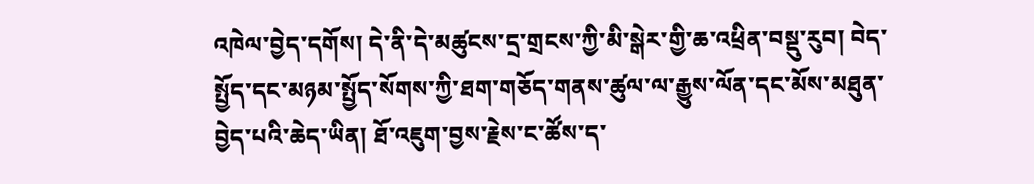འཁེལ་བྱེད་དགོས། དེ་ནི་དེ་མཚུངས་དྲ་གྲངས་ཀྱི་མི་སྒེར་གྱི་ཆ་འཕྲིན་བསྡུ་རུབ། བེད་སྤྱོད་དང་མཉམ་སྤྱོད་སོགས་ཀྱི་ཐག་གཅོད་གནས་ཚུལ་ལ་རྒྱུས་ལོན་དང་མོས་མཐུན་བྱེད་པའི་ཆེད་ཡིན། ཐོ་འཇུག་བྱས་རྗེས་ང་ཚོས་ད་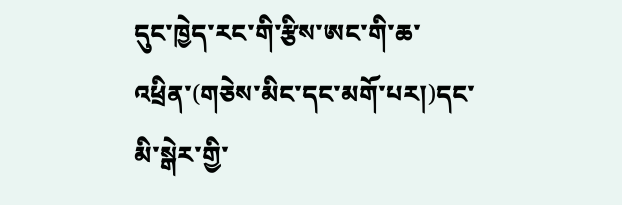དུང་ཁྱེད་རང་གི་རྩིས་ཨང་གི་ཆ་འཕྲིན་(གཅེས་མིང་དང་མགོ་པར།)དང་མི་སྒེར་གྱི་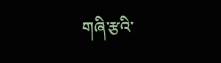གཞི་རྩའི་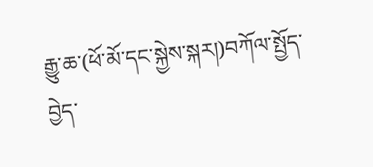རྒྱུ་ཆ་(ཕོ་མོ་དང་སྐྱེས་སྐར།)བཀོལ་སྤྱོད་བྱེད་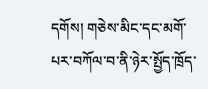དགོས། གཅེས་མིང་དང་མགོ་པར་བཀོལ་བ་ནི་ཉེར་སྤྱོད་ཁྲོད་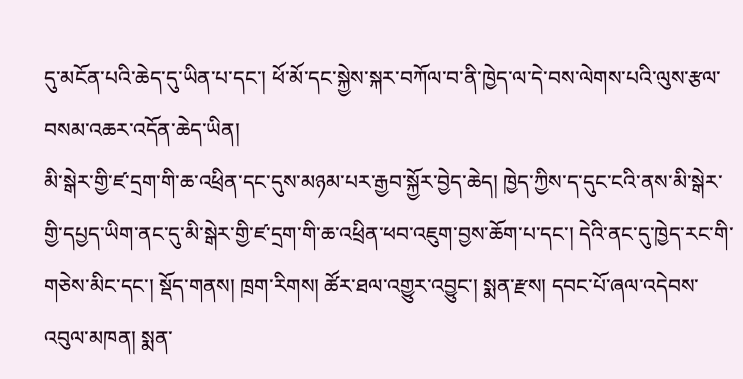དུ་མངོན་པའི་ཆེད་དུ་ཡིན་པ་དང་། ཕོ་མོ་དང་སྐྱེས་སྐར་བཀོལ་བ་ནི་ཁྱེད་ལ་དེ་བས་ལེགས་པའི་ལུས་རྩལ་བསམ་འཆར་འདོན་ཆེད་ཡིན།
མི་སྒེར་གྱི་ཛ་དྲག་གི་ཆ་འཕྲིན་དང་དུས་མཉམ་པར་རྒྱབ་སྐྱོར་བྱེད་ཆེད། ཁྱེད་ཀྱིས་ད་དུང་ངའི་ནས་མི་སྒེར་གྱི་དཔྱད་ཡིག་ནང་དུ་མི་སྒེར་གྱི་ཛ་དྲག་གི་ཆ་འཕྲིན་ཕབ་འཇུག་བྱས་ཆོག་པ་དང་། དེའི་ནང་དུ་ཁྱེད་རང་གི་གཅེས་མིང་དང་། སྡོད་གནས། ཁྲག་རིགས། ཚོར་ཐལ་འགྱུར་འབྱུང་། སྨན་རྫས། དབང་པོ་ཞལ་འདེབས་འབུལ་མཁན། སྨན་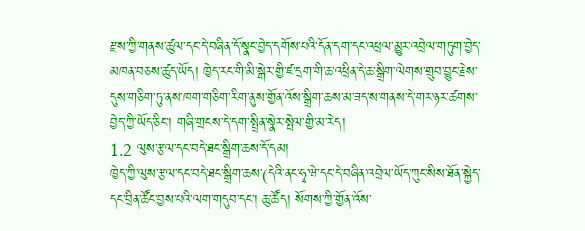རྫས་ཀྱི་གནས་ཚུལ་དང་དེ་བཞིན་དོ་སྣང་བྱེད་དགོས་པའི་དོན་དག་དང་འཕྲལ་མྱུར་འབྲེལ་གཏུག་བྱེད་མཁན་བཅས་ཚུད་ཡོད། ཁྱེད་རང་གི་མི་སྒེར་གྱི་ཛ་དྲག་གི་ཆ་འཕྲིན་དེ་ཆ་སྒྲིག་ལེགས་གྲུབ་བྱུང་རྗེས་དུས་གཅིག་ཏུ་ནས་ཁག་གཅིག་རིག་ནུས་གྱོན་འོས་སྒྲིག་ཆས་མ་ཟད་ས་གནས་དེ་གར་ཉར་ཚགས་བྱེད་ཀྱི་ཡོད་ཅིང་། གཞི་གྲངས་དེ་དག་སྤྲིན་སྣེར་སྤེལ་གྱི་མ་རེད།
1.2 ལུས་རྩལ་དང་བདེ་ཐང་སྒྲིག་ཆས་དོ་དམ།
ཁྱེད་ཀྱི་ལུས་རྩལ་དང་བདེ་ཐང་སྒྲིག་ཆས་(དེའི་ནང་ཧྭ་ཝེ་དང་དེ་བཞིན་འབྲེལ་ཡོད་ཀུང་སིས་ཐོན་སྐྱེད་དང་བྲིན་ཚོང་བྱས་པའི་ལག་གདུབ་དང་། ཆུ་ཚོད། སོགས་ཀྱི་གྱོན་འོས་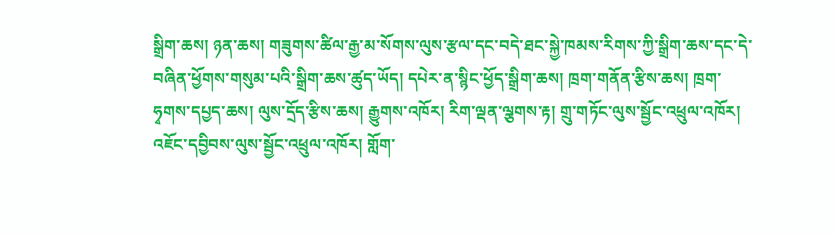སྒྲིག་ཆས། ཉན་ཆས། གཟུགས་ཚིལ་རྒྱ་མ་སོགས་ལུས་རྩལ་དང་བདེ་ཐང་སྐྱེ་ཁམས་རིགས་ཀྱི་སྒྲིག་ཆས་དང་དེ་བཞིན་ཕྱོགས་གསུམ་པའི་སྒྲིག་ཆས་ཚུད་ཡོད། དཔེར་ན་སྙིང་ཕྱོད་སྒྲིག་ཆས། ཁྲག་གནོན་རྩིས་ཆས། ཁྲག་ཧྭགས་དཔྱད་ཆས། ལུས་དྲོད་རྩིས་ཆས། རྒྱུགས་འཁོར། རིག་ལྡན་ལྕགས་རྟ། གྲུ་གཏོང་ལུས་སྦྱོང་འཕྲུལ་འཁོར། འཇོང་དབྱིབས་ལུས་སྦྱོང་འཕྲུལ་འཁོར། གློག་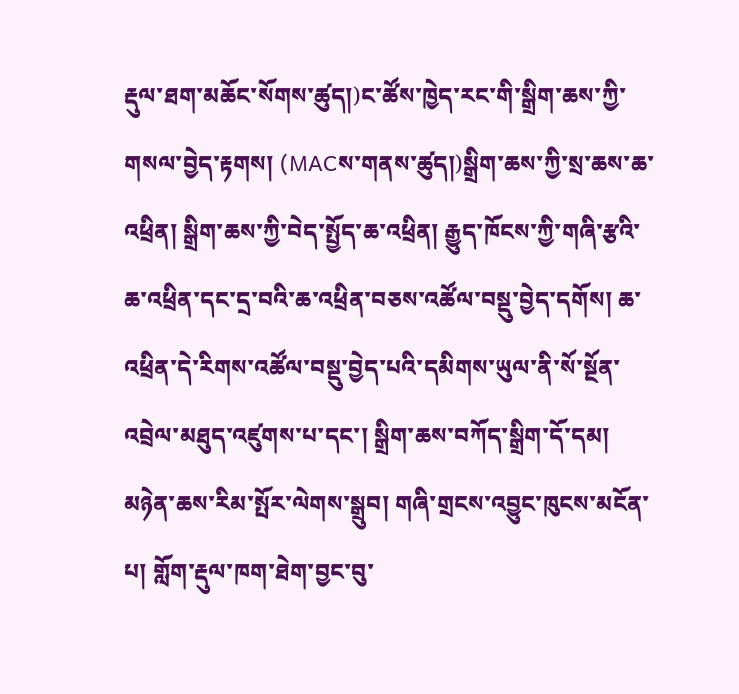རྡུལ་ཐག་མཆོང་སོགས་ཚུད།)ང་ཚོས་ཁྱེད་རང་གི་སྒྲིག་ཆས་ཀྱི་གསལ་བྱེད་རྟགས། (MACས་གནས་ཚུད།)སྒྲིག་ཆས་ཀྱི་སྲ་ཆས་ཆ་འཕྲིན། སྒྲིག་ཆས་ཀྱི་བེད་སྤྱོད་ཆ་འཕྲིན། རྒྱུད་ཁོངས་ཀྱི་གཞི་རྩའི་ཆ་འཕྲིན་དང་དྲ་བའི་ཆ་འཕྲིན་བཅས་འཚོལ་བསྡུ་བྱེད་དགོས། ཆ་འཕྲིན་དེ་རིགས་འཚོལ་བསྡུ་བྱེད་པའི་དམིགས་ཡུལ་ནི་སོ་སྔོན་འབྲེལ་མཐུད་འཛུགས་པ་དང་། སྒྲིག་ཆས་བཀོད་སྒྲིག་དོ་དམ། མཉེན་ཆས་རིམ་སྤོར་ལེགས་སྒྲུབ། གཞི་གྲངས་འབྱུང་ཁུངས་མངོན་པ། གློག་རྡུལ་ཁག་ཐེག་བྱང་བུ་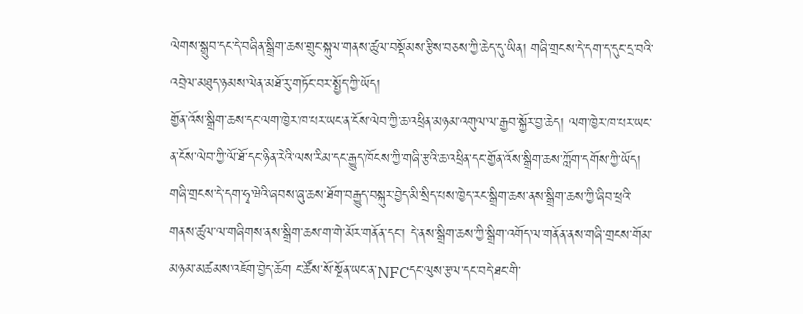ལེགས་སྒྲུབ་དང་དེ་བཞིན་སྒྲིག་ཆས་གྲུང་སྐུལ་གནས་ཚུལ་བསྡོམས་རྩིས་བཅས་ཀྱི་ཆེད་དུ་ཡིན། གཞི་གྲངས་དེ་དག་ད་དུང་དྲ་བའི་འབྲེལ་མཐུད་ཉམས་ལེན་མཐོ་རུ་གཏོང་བར་སྤྱོད་ཀྱི་ཡོད།
གྱོན་འོས་སྒྲིག་ཆས་དང་ལག་ཁྱེར་ཁ་པར་ཡང་ན་ངོས་ལེབ་ཀྱི་ཆ་འཕྲིན་མཉམ་འགུལ་ལ་རྒྱབ་སྐྱོར་བྱ་ཆེད། ལག་ཁྱེར་ཁ་པར་ཡང་ན་ངོས་ལེབ་ཀྱི་ལོ་ཐོ་དང་ཉིན་རེའི་ལས་རིམ་དང་རྒྱུད་ཁོངས་ཀྱི་གཞི་རྩའི་ཆ་འཕྲིན་དང་གྱོན་འོས་སྒྲིག་ཆས་ཀློག་དགོས་ཀྱི་ཡོད། གཞི་གྲངས་དེ་དག་ཧྭ་ཝེའི་ཞབས་ཞུ་ཆས་ཐོག་བརྒྱུད་བསྐུར་བྱེད་མི་སྲིད་པས་ཁྱེད་རང་སྒྲིག་ཆས་ནས་སྒྲིག་ཆས་ཀྱི་ཞིབ་ཕྲའི་གནས་ཚུལ་ལ་གཞིགས་ནས་སྒྲིག་ཆས་ག་གེ་མོར་གནོན་དང་། དེ་ནས་སྒྲིག་ཆས་ཀྱི་སྒྲིག་འགོད་ལ་གནོན་ནས་གཞི་གྲངས་གོམ་མཉམ་མཚམས་འཇོག་བྱེད་ཆོག ང་ཚོས་སོ་སྔོན་ཡང་ན་NFCདང་ལུས་རྩལ་དང་བདེ་ཐང་གི་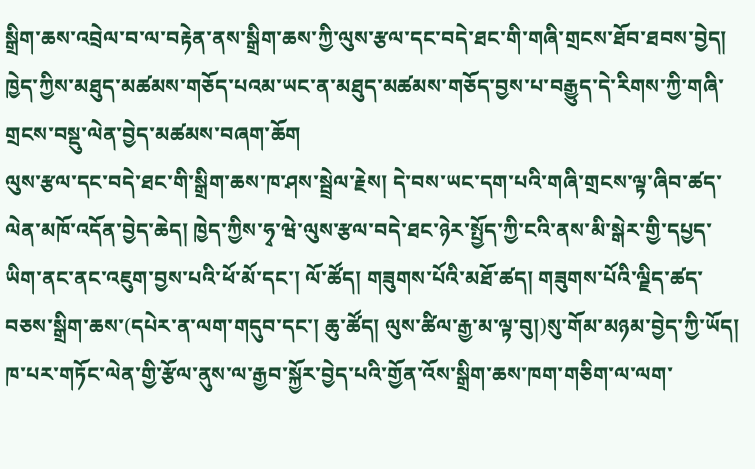སྒྲིག་ཆས་འབྲེལ་བ་ལ་བརྟེན་ནས་སྒྲིག་ཆས་ཀྱི་ལུས་རྩལ་དང་བདེ་ཐང་གི་གཞི་གྲངས་ཐོབ་ཐབས་བྱེད། ཁྱེད་ཀྱིས་མཐུད་མཚམས་གཅོད་པའམ་ཡང་ན་མཐུད་མཚམས་གཅོད་བྱས་པ་བརྒྱུད་དེ་རིགས་ཀྱི་གཞི་གྲངས་བསྡུ་ལེན་བྱེད་མཚམས་བཞག་ཆོག
ལུས་རྩལ་དང་བདེ་ཐང་གི་སྒྲིག་ཆས་ཁ་ཤས་སྦྲེལ་རྗེས། དེ་བས་ཡང་དག་པའི་གཞི་གྲངས་ལྟ་ཞིབ་ཚད་ལེན་མཁོ་འདོན་བྱེད་ཆེད། ཁྱེད་ཀྱིས་ཧྭ་ཝེ་ལུས་རྩལ་བདེ་ཐང་ཉེར་སྤྱོད་ཀྱི་ངའི་ནས་མི་སྒེར་གྱི་དཔྱད་ཡིག་ནང་ནང་འཇུག་བྱས་པའི་ཕོ་མོ་དང་། ལོ་ཚོད། གཟུགས་པོའི་མཐོ་ཚད། གཟུགས་པོའི་ལྗིད་ཚད་བཅས་སྒྲིག་ཆས་(དཔེར་ན་ལག་གདུབ་དང་། ཆུ་ཚོད། ལུས་ཚིལ་རྒྱ་མ་ལྟ་བུ།)སུ་གོམ་མཉམ་བྱེད་ཀྱི་ཡོད།
ཁ་པར་གཏོང་ལེན་གྱི་རྩོལ་ནུས་ལ་རྒྱབ་སྐྱོར་བྱེད་པའི་གྱོན་འོས་སྒྲིག་ཆས་ཁག་གཅིག་ལ་ལག་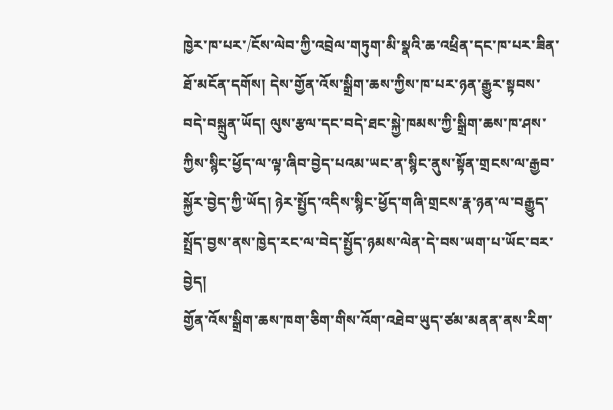ཁྱེར་ཁ་པར་/ངོས་ལེབ་ཀྱི་འབྲེལ་གཏུག་མི་སྣའི་ཆ་འཕྲིན་དང་ཁ་པར་ཟིན་ཐོ་མངོན་དགོས། དེས་གྱོན་འོས་སྒྲིག་ཆས་ཀྱིས་ཁ་པར་ཉན་རྒྱུར་སྟབས་བདེ་བསྐྲུན་ཡོད། ལུས་རྩལ་དང་བདེ་ཐང་སྐྱེ་ཁམས་ཀྱི་སྒྲིག་ཆས་ཁ་ཤས་ཀྱིས་སྙིང་ཕྱོད་ལ་ལྟ་ཞིབ་བྱེད་པའམ་ཡང་ན་སྙིང་ནུས་སྟོན་གྲངས་ལ་རྒྱབ་སྐྱོར་བྱེད་ཀྱི་ཡོད། ཉེར་སྤྱོད་འདིས་སྙིང་ཕྱོད་གཞི་གྲངས་རྣ་ཉན་ལ་བརྒྱུད་སྤྲོད་བྱས་ནས་ཁྱེད་རང་ལ་བེད་སྤྱོད་ཉམས་ལེན་དེ་བས་ཡག་པ་ཡོང་བར་བྱེད།
གྱོན་འོས་སྒྲིག་ཆས་ཁག་ཅིག་གིས་འོག་འཐེབ་ཡུད་ཙམ་མནན་ནས་རིག་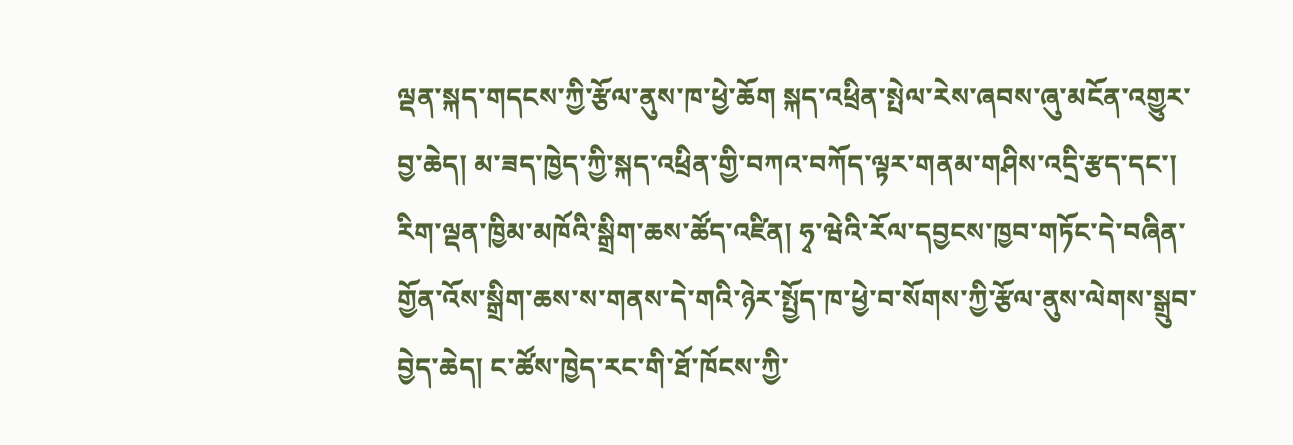ལྡན་སྐད་གདངས་ཀྱི་རྩོལ་ནུས་ཁ་ཕྱེ་ཆོག སྐད་འཕྲིན་སྤེལ་རེས་ཞབས་ཞུ་མངོན་འགྱུར་བྱ་ཆེད། མ་ཟད་ཁྱེད་ཀྱི་སྐད་འཕྲིན་གྱི་བཀའ་བཀོད་ལྟར་གནམ་གཤིས་འདྲི་རྩད་དང་། རིག་ལྡན་ཁྱིམ་མཁོའི་སྒྲིག་ཆས་ཚོད་འཛིན། ཧྭ་ཝེའི་རོལ་དབྱངས་ཁྱབ་གཏོང་དེ་བཞིན་གྱོན་འོས་སྒྲིག་ཆས་ས་གནས་དེ་གའི་ཉེར་སྤྱོད་ཁ་ཕྱེ་བ་སོགས་ཀྱི་རྩོལ་ནུས་ལེགས་སྒྲུབ་བྱེད་ཆེད། ང་ཚོས་ཁྱེད་རང་གི་ཐོ་ཁོངས་ཀྱི་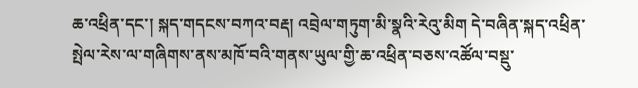ཆ་འཕྲིན་དང་། སྐད་གདངས་བཀའ་བརྡ། འབྲེལ་གཏུག་མི་སྣའི་རེའུ་མིག དེ་བཞིན་སྐད་འཕྲིན་སྤེལ་རེས་ལ་གཞིགས་ནས་མཁོ་བའི་གནས་ཡུལ་གྱི་ཆ་འཕྲིན་བཅས་འཚོལ་བསྡུ་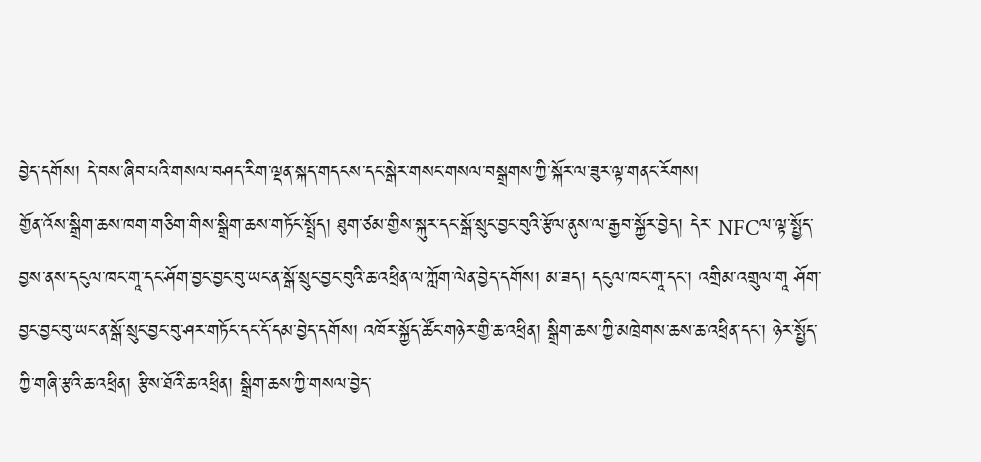བྱེད་དགོས། དེ་བས་ཞིབ་པའི་གསལ་བཤད་རིག་ལྡན་སྐད་གདངས་དང་སྒེར་གསང་གསལ་བསྒྲགས་ཀྱི་སྐོར་ལ་ཟུར་ལྟ་གནང་རོགས།
གྱོན་འོས་སྒྲིག་ཆས་ཁག་གཅིག་གིས་སྒྲིག་ཆས་གཏོང་སྤྲོད། ཐུག་ཙམ་གྱིས་སྐུར་དང་སྒོ་སྲུང་བྱང་བུའི་རྩོལ་ནུས་ལ་རྒྱབ་སྐྱོར་བྱེད། དེར་ NFCལ་ལྟ་སྤྱོད་བྱས་ནས་དངུལ་ཁང་གཱ་དང་ཤོག་བྱང་བྱང་བུ་ཡང་ན་སྒོ་སྲུང་བྱང་བུའི་ཆ་འཕྲིན་ལ་ཀློག་ལེན་བྱེད་དགོས། མ་ཟད། དངུལ་ཁང་གཱ་དང་། འགྲིམ་འགྲུལ་གཱ ཤོག་བྱང་བྱང་བུ་ཡང་ན་སྒོ་སྲུང་བྱང་བུ་ཤར་གཏོང་དང་དོ་དམ་བྱེད་དགོས། འཁོར་སྐྱོད་ཚོང་གཉེར་གྱི་ཆ་འཕྲིན། སྒྲིག་ཆས་ཀྱི་མཁྲེགས་ཆས་ཆ་འཕྲིན་དང་། ཉེར་སྤྱོད་ཀྱི་གཞི་རྩའི་ཆ་འཕྲིན། རྩིས་ཐོའི་ཆ་འཕྲིན། སྒྲིག་ཆས་ཀྱི་གསལ་བྱེད་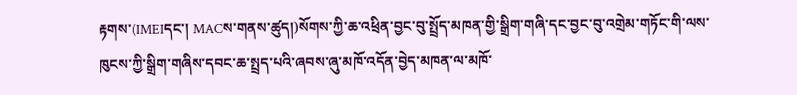རྟགས་(IMEIདང་། MACས་གནས་ཚུད།)སོགས་ཀྱི་ཆ་འཕྲིན་བྱང་བུ་སྤྲོད་མཁན་གྱི་སྒྲིག་གཞི་དང་བྱང་བུ་འགྲེམ་གཏོང་གི་ལས་ཁུངས་ཀྱི་སྒྲིག་གཞིས་དབང་ཆ་སྤྲད་པའི་ཞབས་ཞུ་མཁོ་འདོན་བྱེད་མཁན་ལ་མཁོ་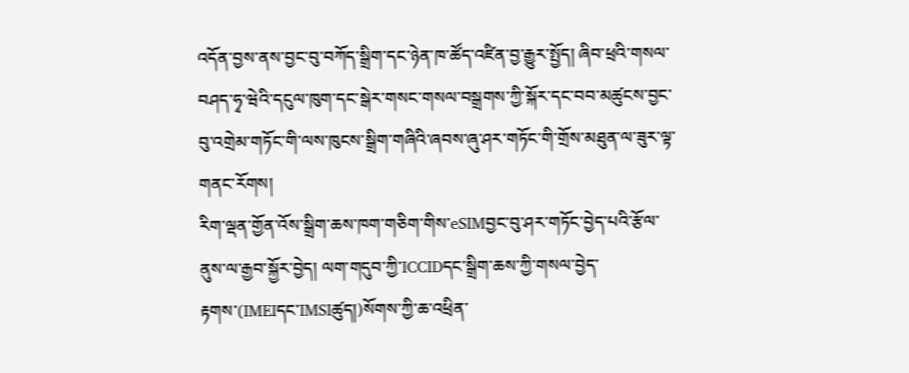འདོན་བྱས་ནས་བྱང་བུ་བཀོད་སྒྲིག་དང་ཉེན་ཁ་ཚོད་འཛིན་བྱ་རྒྱུར་སྤྱོད། ཞིབ་ཕྲའི་གསལ་བཤད་ཧྭ་ཝེའི་དངུལ་ཁུག་དང་སྒེར་གསང་གསལ་བསྒྲགས་ཀྱི་སྐོར་དང་བབ་མཚུངས་བྱང་བུ་འགྲེམ་གཏོང་གི་ལས་ཁུངས་སྒྲིག་གཞིའི་ཞབས་ཞུ་ཤར་གཏོང་གི་གྲོས་མཐུན་ལ་ཟུར་ལྟ་གནང་རོགས།
རིག་ལྡན་གྱོན་འོས་སྒྲིག་ཆས་ཁག་གཅིག་གིས་eSIMབྱང་བུ་ཤར་གཏོང་བྱེད་པའི་རྩོལ་ནུས་ལ་རྒྱབ་སྐྱོར་བྱེད། ལག་གདུབ་ཀྱི་ICCIDདང་སྒྲིག་ཆས་ཀྱི་གསལ་བྱེད་རྟགས་(IMEIདང་IMSIཚུད།)སོགས་ཀྱི་ཆ་འཕྲིན་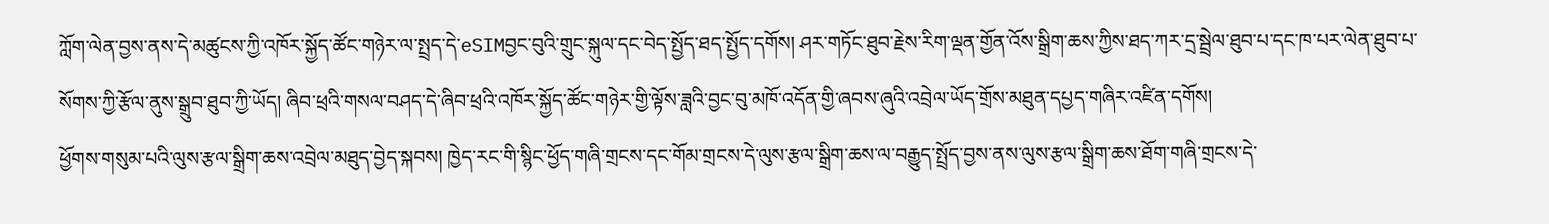ཀློག་ལེན་བྱས་ནས་དེ་མཚུངས་ཀྱི་འཁོར་སྐྱོད་ཚོང་གཉེར་ལ་སྤྲད་དེ་eSIMབྱང་བུའི་གྲུང་སྐུལ་དང་བེད་སྤྱོད་ཐད་སྤྱོད་དགོས། ཤར་གཏོང་ཐུབ་རྗེས་རིག་ལྡན་གྱོན་འོས་སྒྲིག་ཆས་ཀྱིས་ཐད་ཀར་དྲ་སྦྲེལ་ཐུབ་པ་དང་ཁ་པར་ལེན་ཐུབ་པ་སོགས་ཀྱི་རྩོལ་ནུས་སྒྲུབ་ཐུབ་ཀྱི་ཡོད། ཞིབ་ཕྲའི་གསལ་བཤད་དེ་ཞིབ་ཕྲའི་འཁོར་སྐྱོད་ཚོང་གཉེར་གྱི་ལྟོས་ཟླའི་བྱང་བུ་མཁོ་འདོན་གྱི་ཞབས་ཞུའི་འབྲེལ་ཡོད་གྲོས་མཐུན་དཔྱད་གཞིར་འཛིན་དགོས།
ཕྱོགས་གསུམ་པའི་ལུས་རྩལ་སྒྲིག་ཆས་འབྲེལ་མཐུད་བྱེད་སྐབས། ཁྱེད་རང་གི་སྙིང་ཕྱོད་གཞི་གྲངས་དང་གོམ་གྲངས་དེ་ལུས་རྩལ་སྒྲིག་ཆས་ལ་བརྒྱུད་སྤྲོད་བྱས་ནས་ལུས་རྩལ་སྒྲིག་ཆས་ཐོག་གཞི་གྲངས་དེ་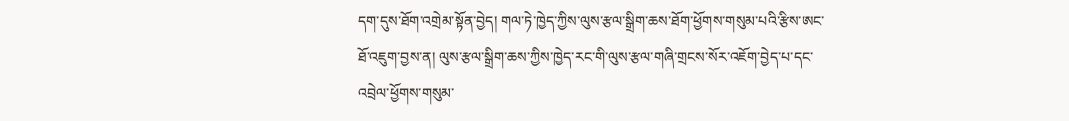དག་དུས་ཐོག་འགྲེམ་སྟོན་བྱེད། གལ་ཏེ་ཁྱེད་ཀྱིས་ལུས་རྩལ་སྒྲིག་ཆས་ཐོག་ཕྱོགས་གསུམ་པའི་རྩིས་ཨང་ཐོ་འཇུག་བྱས་ན། ལུས་རྩལ་སྒྲིག་ཆས་ཀྱིས་ཁྱེད་རང་གི་ལུས་རྩལ་གཞི་གྲངས་སོར་འཇོག་བྱེད་པ་དང་འབྲེལ་ཕྱོགས་གསུམ་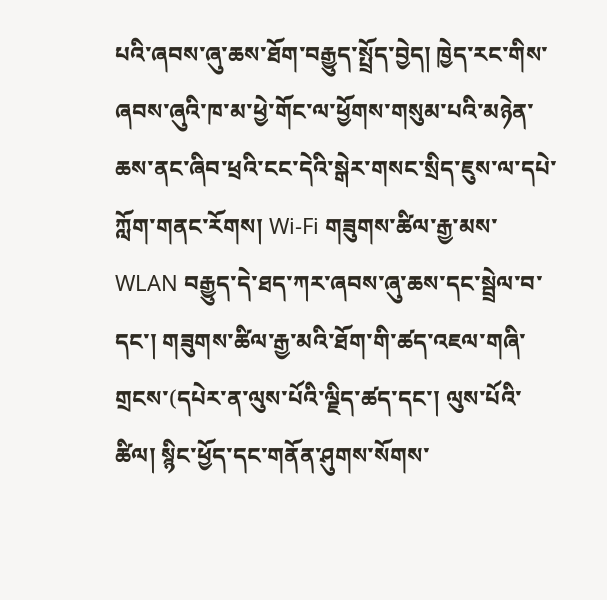པའི་ཞབས་ཞུ་ཆས་ཐོག་བརྒྱུད་སྤྲོད་བྱེད། ཁྱེད་རང་གིས་ཞབས་ཞུའི་ཁ་མ་ཕྱེ་གོང་ལ་ཕྱོགས་གསུམ་པའི་མཉེན་ཆས་ནང་ཞིབ་ཕྲའི་ངང་དེའི་སྒེར་གསང་སྲིད་ཇུས་ལ་དཔེ་ཀློག་གནང་རོགས། Wi-Fi གཟུགས་ཚིལ་རྒྱ་མས་ WLAN བརྒྱུད་དེ་ཐད་ཀར་ཞབས་ཞུ་ཆས་དང་སྦྲེལ་བ་དང་། གཟུགས་ཚིལ་རྒྱ་མའི་ཐོག་གི་ཚད་འཇལ་གཞི་གྲངས་(དཔེར་ན་ལུས་པོའི་ལྗིད་ཚད་དང་། ལུས་པོའི་ཚིལ། སྙིང་ཕྱོད་དང་གནོན་ཤུགས་སོགས་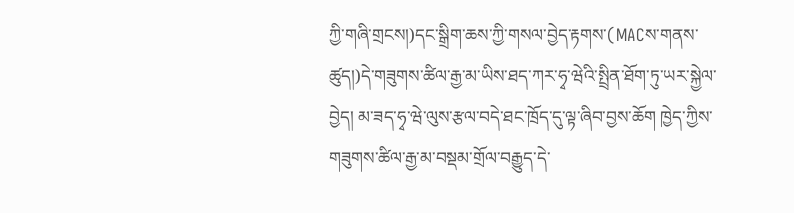ཀྱི་གཞི་གྲངས།)དང་སྒྲིག་ཆས་ཀྱི་གསལ་བྱེད་རྟགས་(MACས་གནས་ཚུད།)དེ་གཟུགས་ཚིལ་རྒྱ་མ་ཡིས་ཐད་ཀར་ཧྭ་ཝེའི་སྤྲིན་ཐོག་ཏུ་ཡར་སྐྱེལ་བྱེད། མ་ཟད་ཧྭ་ཝེ་ལུས་རྩལ་བདེ་ཐང་ཁྲོད་དུ་ལྟ་ཞིབ་བྱས་ཆོག ཁྱེད་ཀྱིས་གཟུགས་ཚིལ་རྒྱ་མ་བསྡམ་གྲོལ་བརྒྱུད་དེ་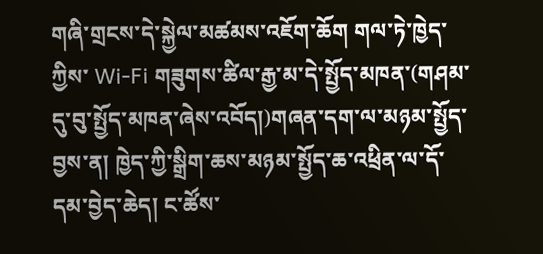གཞི་གྲངས་དེ་སྐྱེལ་མཚམས་འཇོག་ཆོག གལ་ཏེ་ཁྱེད་ཀྱིས་ Wi-Fi གཟུགས་ཚིལ་རྒྱ་མ་དེ་སྤྱོད་མཁན་(གཤམ་དུ་བུ་སྤྱོད་མཁན་ཞེས་འབོད།)གཞན་དག་ལ་མཉམ་སྤྱོད་བྱས་ན། ཁྱེད་ཀྱི་སྒྲིག་ཆས་མཉམ་སྤྱོད་ཆ་འཕྲིན་ལ་དོ་དམ་བྱེད་ཆེད། ང་ཚོས་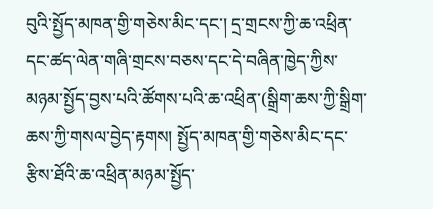བུའི་སྤྱོད་མཁན་གྱི་གཅེས་མིང་དང་། དྲ་གྲངས་ཀྱི་ཆ་འཕྲིན་དང་ཚད་ལེན་གཞི་གྲངས་བཅས་དང་དེ་བཞིན་ཁྱེད་ཀྱིས་མཉམ་སྤྱོད་བྱས་པའི་ཚོགས་པའི་ཆ་འཕྲིན་(སྒྲིག་ཆས་ཀྱི་སྒྲིག་ཆས་ཀྱི་གསལ་བྱེད་རྟགས། སྤྱོད་མཁན་གྱི་གཅེས་མིང་དང་རྩིས་ཐོའི་ཆ་འཕྲིན་མཉམ་སྤྱོད་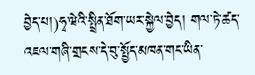བྱེད་པ།)ཧྭ་ཝེའི་སྤྲིན་ཐོག་ཡར་སྐྱེལ་བྱེད། གལ་ཏེ་ཚད་འཇལ་གཞི་གྲངས་དེ་བུ་སྤྱོད་མཁན་གང་ཡིན་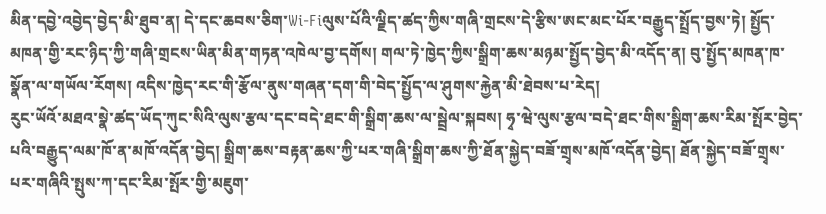མིན་དབྱེ་འབྱེད་བྱེད་མི་ཐུབ་ན། དེ་དང་ཆབས་ཅིག་Wi-Fiལུས་པོའི་ལྗིད་ཚད་ཀྱིས་གཞི་གྲངས་དེ་རྩིས་ཨང་མང་པོར་བརྒྱུད་སྤྲོད་བྱས་ཏེ། སྤྱོད་མཁན་གྱི་རང་ཉིད་ཀྱི་གཞི་གྲངས་ཡིན་མིན་གཏན་འཁེལ་བྱ་དགོས། གལ་ཏེ་ཁྱེད་ཀྱིས་སྒྲིག་ཆས་མཉམ་སྤྱོད་བྱེད་མི་འདོད་ན། བུ་སྤྱོད་མཁན་ཁ་སྣོན་ལ་གཡོལ་རོགས། འདིས་ཁྱེད་རང་གི་རྩོལ་ནུས་གཞན་དག་གི་བེད་སྤྱོད་ལ་ཤུགས་རྐྱེན་མི་ཐེབས་པ་རེད།
རུང་ཡོའོ་མཐའ་སྣེ་ཚད་ཡོད་ཀུང་སིའི་ལུས་རྩལ་དང་བདེ་ཐང་གི་སྒྲིག་ཆས་ལ་སྦྲེལ་སྐབས། ཧྭ་ཝེ་ལུས་རྩལ་བདེ་ཐང་གིས་སྒྲིག་ཆས་རིམ་སྤོར་བྱེད་པའི་བརྒྱུད་ལམ་ཁོ་ན་མཁོ་འདོན་བྱེད། སྒྲིག་ཆས་བརྟན་ཆས་ཀྱི་པར་གཞི་སྒྲིག་ཆས་ཀྱི་ཐོན་སྐྱེད་བཟོ་གྲྭས་མཁོ་འདོན་བྱེད། ཐོན་སྐྱེད་བཟོ་གྲྭས་པར་གཞིའི་སྤུས་ཀ་དང་རིམ་སྤོར་གྱི་མཇུག་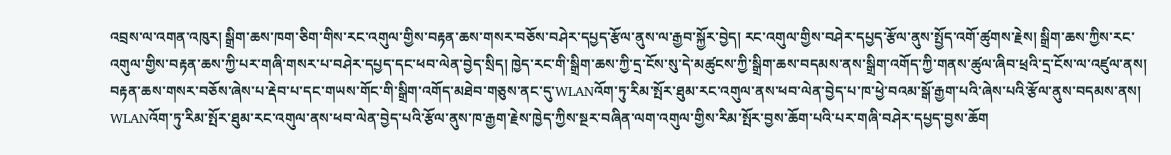འབྲས་ལ་འགན་འཁུར། སྒྲིག་ཆས་ཁག་ཅིག་གིས་རང་འགུལ་གྱིས་བརྟན་ཆས་གསར་བཅོས་བཤེར་དཔྱད་རྩོལ་ནུས་ལ་རྒྱབ་སྐྱོར་བྱེད། རང་འགུལ་གྱིས་བཤེར་དཔྱད་རྩོལ་ནུས་སྤྱོད་འགོ་ཚུགས་རྗེས། སྒྲིག་ཆས་ཀྱིས་རང་འགུལ་གྱིས་བརྟན་ཆས་ཀྱི་པར་གཞི་གསར་པ་བཤེར་དཔྱད་དང་ཕབ་ལེན་བྱེད་སྲིད། ཁྱེད་རང་གི་སྒྲིག་ཆས་ཀྱི་དྲ་ངོས་སུ་དེ་མཚུངས་ཀྱི་སྒྲིག་ཆས་བདམས་ནས་སྒྲིག་འགོད་ཀྱི་གནས་ཚུལ་ཞིབ་ཕྲའི་དྲ་ངོས་ལ་འཛུལ་ནས། བརྟན་ཆས་གསར་བཅོས་ཞེས་པ་རྡེབ་པ་དང་གཡས་གོང་གི་སྒྲིག་འགོད་མཐེབ་གཅུས་ནང་དུ་WLANའོག་ཏུ་རིམ་སྤོར་ཐུམ་རང་འགུལ་ནས་ཕབ་ལེན་བྱེད་པ་ཁ་ཕྱེ་བའམ་སྒོ་རྒྱག་པའི་ཞེས་པའི་རྩོལ་ནུས་བདམས་ནས། WLANའོག་ཏུ་རིམ་སྤོར་ཐུམ་རང་འགུལ་ནས་ཕབ་ལེན་བྱེད་པའི་རྩོལ་ནུས་ཁ་རྒྱག་རྗེས་ཁྱེད་ཀྱིས་སྔར་བཞིན་ལག་འགུལ་གྱིས་རིམ་སྤོར་བྱས་ཆོག་པའི་པར་གཞི་བཤེར་དཔྱད་བྱས་ཆོག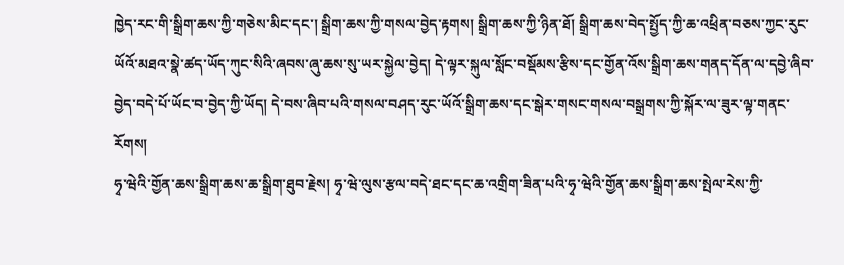ཁྱེད་རང་གི་སྒྲིག་ཆས་ཀྱི་གཅེས་མིང་དང་། སྒྲིག་ཆས་ཀྱི་གསལ་བྱེད་རྟགས། སྒྲིག་ཆས་ཀྱི་ཉིན་ཐོ། སྒྲིག་ཆས་བེད་སྤྱོད་ཀྱི་ཆ་འཕྲིན་བཅས་ཀྱང་རུང་ཡོའོ་མཐའ་སྣེ་ཚད་ཡོད་ཀུང་སིའི་ཞབས་ཞུ་ཆས་སུ་ཡར་སྐྱེལ་བྱེད། དེ་ལྟར་སྐུལ་སློང་བསྡོམས་རྩིས་དང་གྱོན་འོས་སྒྲིག་ཆས་གནད་དོན་ལ་དབྱེ་ཞིབ་བྱེད་བདེ་པོ་ཡོང་བ་བྱེད་ཀྱི་ཡོད། དེ་བས་ཞིབ་པའི་གསལ་བཤད་རུང་ཡོའོ་སྒྲིག་ཆས་དང་སྒེར་གསང་གསལ་བསྒྲགས་ཀྱི་སྐོར་ལ་ཟུར་ལྟ་གནང་རོགས།
ཧྭ་ཝེའི་གྱོན་ཆས་སྒྲིག་ཆས་ཆ་སྒྲིག་ཐུབ་རྗེས། ཧྭ་ཝེ་ལུས་རྩལ་བདེ་ཐང་དང་ཆ་འགྲིག་ཟིན་པའི་ཧྭ་ཝེའི་གྱོན་ཆས་སྒྲིག་ཆས་སྤེལ་རེས་ཀྱི་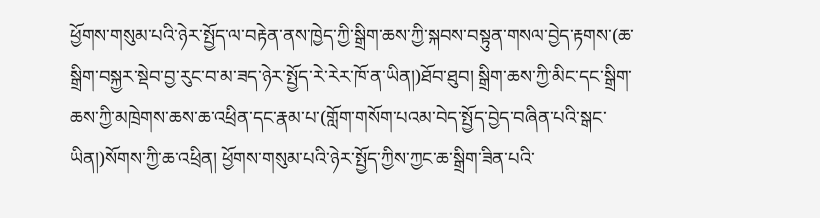ཕྱོགས་གསུམ་པའི་ཉེར་སྤྱོད་ལ་བརྟེན་ནས་ཁྱེད་ཀྱི་སྒྲིག་ཆས་ཀྱི་སྐབས་བསྟུན་གསལ་བྱེད་རྟགས་(ཆ་སྒྲིག་བསྐྱར་སྡེབ་བྱ་རུང་བ་མ་ཟད་ཉེར་སྤྱོད་རེ་རེར་ཁོ་ན་ཡིན།)ཐོབ་ཐུབ། སྒྲིག་ཆས་ཀྱི་མིང་དང་སྒྲིག་ཆས་ཀྱི་མཁྲེགས་ཆས་ཆ་འཕྲིན་དང་རྣམ་པ་(གློག་གསོག་པའམ་བེད་སྤྱོད་བྱེད་བཞིན་པའི་སྒང་ཡིན།)སོགས་ཀྱི་ཆ་འཕྲིན། ཕྱོགས་གསུམ་པའི་ཉེར་སྤྱོད་ཀྱིས་ཀྱང་ཆ་སྒྲིག་ཟིན་པའི་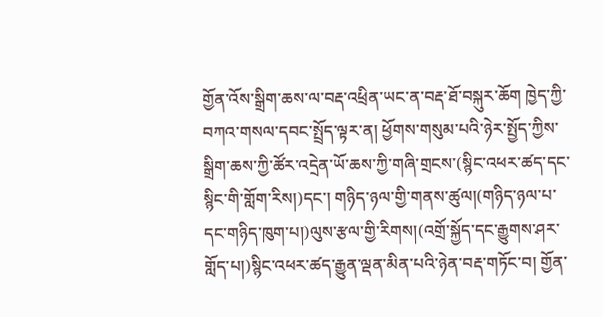གྱོན་འོས་སྒྲིག་ཆས་ལ་བརྡ་འཕྲིན་ཡང་ན་བརྡ་ཐོ་བསྐུར་ཆོག ཁྱེད་ཀྱི་བཀའ་གསལ་དབང་སྤྲོད་ལྟར་ན། ཕྱོགས་གསུམ་པའི་ཉེར་སྤྱོད་ཀྱིས་སྒྲིག་ཆས་ཀྱི་ཚོར་འདྲེན་ཡོ་ཆས་ཀྱི་གཞི་གྲངས་(སྙིང་འཕར་ཚད་དང་སྙིང་གི་གློག་རིས།)དང་། གཉིད་ཉལ་གྱི་གནས་ཚུལ།(གཉིད་ཉལ་པ་དང་གཉིད་ཁུག་པ།)ལུས་རྩལ་གྱི་རིགས།(འགྲོ་སྐྱོད་དང་རྒྱུགས་ཤར་གློད་པ།)སྙིང་འཕར་ཚད་རྒྱུན་ལྡན་མིན་པའི་ཉེན་བརྡ་གཏོང་བ། གྱོན་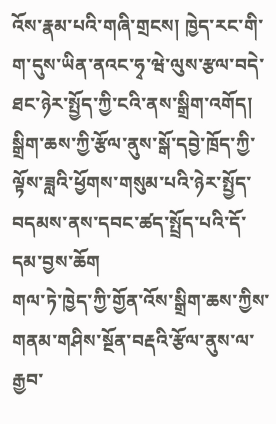འོས་རྣམ་པའི་གཞི་གྲངས། ཁྱེད་རང་གི་ག་དུས་ཡིན་ནའང་ཧྭ་ཝེ་ལུས་རྩལ་བདེ་ཐང་ཉེར་སྤྱོད་ཀྱི་ངའི་ནས་སྒྲིག་འགོད། སྒྲིག་ཆས་ཀྱི་རྩོལ་ནུས་སྒོ་དབྱེ་ཁྲོད་ཀྱི་ལྟོས་ཟླའི་ཕྱོགས་གསུམ་པའི་ཉེར་སྤྱོད་བདམས་ནས་དབང་ཚད་སྤྲོད་པའི་དོ་དམ་བྱས་ཆོག
གལ་ཏེ་ཁྱེད་ཀྱི་གྱོན་འོས་སྒྲིག་ཆས་ཀྱིས་གནམ་གཤིས་སྔོན་བརྡའི་རྩོལ་ནུས་ལ་རྒྱབ་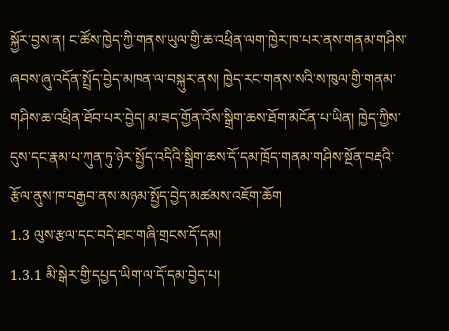སྐྱོར་བྱས་ན། ང་ཚོས་ཁྱེད་ཀྱི་གནས་ཡུལ་གྱི་ཆ་འཕྲིན་ལག་ཁྱེར་ཁ་པར་ནས་གནམ་གཤིས་ཞབས་ཞུ་འདོན་སྤྲོད་བྱེད་མཁན་ལ་བསྐུར་ནས། ཁྱེད་རང་གནས་སའི་ས་ཁུལ་གྱི་གནམ་གཤིས་ཆ་འཕྲིན་ཐོབ་པར་བྱེད། མ་ཟད་གྱོན་འོས་སྒྲིག་ཆས་ཐོག་མངོན་པ་ཡིན། ཁྱེད་ཀྱིས་དུས་དང་རྣམ་པ་ཀུན་ཏུ་ཉེར་སྤྱོད་འདིའི་སྒྲིག་ཆས་དོ་དམ་ཁྲོད་གནམ་གཤིས་སྔོན་བརྡའི་རྩོལ་ནུས་ཁ་བརྒྱབ་ནས་མཉམ་སྤྱོད་བྱེད་མཚམས་འཇོག་ཆོག
1.3 ལུས་རྩལ་དང་བདེ་ཐང་གཞི་གྲངས་དོ་དམ།
1.3.1 མི་སྒེར་གྱི་དཔྱད་ཡིག་ལ་དོ་དམ་བྱེད་པ།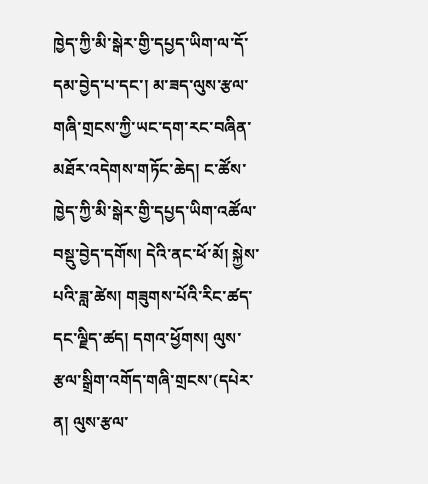ཁྱེད་ཀྱི་མི་སྒེར་གྱི་དཔྱད་ཡིག་ལ་དོ་དམ་བྱེད་པ་དང་། མ་ཟད་ལུས་རྩལ་གཞི་གྲངས་ཀྱི་ཡང་དག་རང་བཞིན་མཐོར་འདེགས་གཏོང་ཆེད། ང་ཚོས་ཁྱེད་ཀྱི་མི་སྒེར་གྱི་དཔྱད་ཡིག་འཚོལ་བསྡུ་བྱེད་དགོས། དེའི་ནང་ཕོ་མོ། སྐྱེས་པའི་ཟླ་ཚེས། གཟུགས་པོའི་རིང་ཚད་དང་ལྗིད་ཚད། དགའ་ཕྱོགས། ལུས་རྩལ་སྒྲིག་འགོད་གཞི་གྲངས་(དཔེར་ན། ལུས་རྩལ་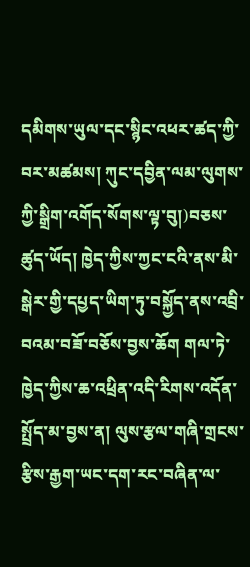དམིགས་ཡུལ་དང་སྙིང་འཕར་ཚད་ཀྱི་བར་མཚམས། ཀུང་དབྱིན་ལམ་ལུགས་ཀྱི་སྒྲིག་འགོད་སོགས་ལྟ་བུ།)བཅས་ཚུད་ཡོད། ཁྱེད་ཀྱིས་ཀྱང་ངའི་ནས་མི་སྒེར་གྱི་དཔྱད་ཡིག་ཏུ་བསྐྱོད་ནས་འབྲི་བའམ་བཟོ་བཅོས་བྱས་ཆོག གལ་ཏེ་ཁྱེད་ཀྱིས་ཆ་འཕྲིན་འདི་རིགས་འདོན་སྤྲོད་མ་བྱས་ན། ལུས་རྩལ་གཞི་གྲངས་རྩིས་རྒྱག་ཡང་དག་རང་བཞིན་ལ་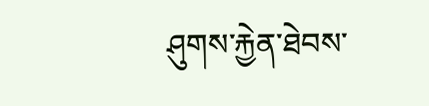ཤུགས་རྐྱེན་ཐེབས་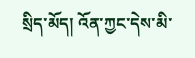སྲིད་མོད། འོན་ཀྱང་དེས་མི་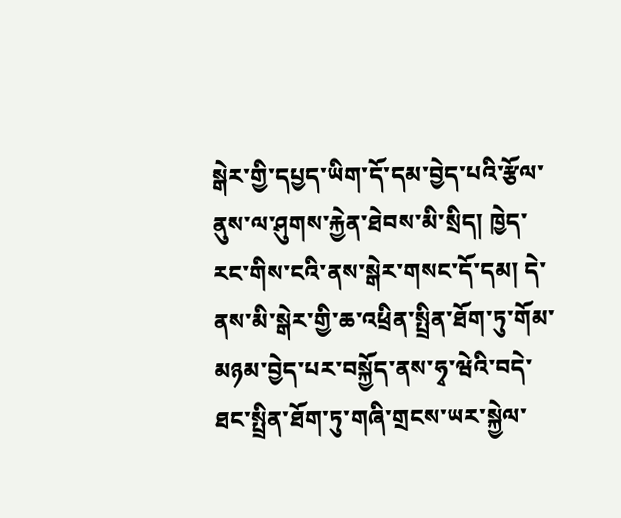སྒེར་གྱི་དཔྱད་ཡིག་དོ་དམ་བྱེད་པའི་རྩོལ་ནུས་ལ་ཤུགས་རྐྱེན་ཐེབས་མི་སྲིད། ཁྱེད་རང་གིས་ངའི་ནས་སྒེར་གསང་དོ་དམ། དེ་ནས་མི་སྒེར་གྱི་ཆ་འཕྲིན་སྤྲིན་ཐོག་ཏུ་གོམ་མཉམ་བྱེད་པར་བསྐྱོད་ནས་ཧྭ་ཝེའི་བདེ་ཐང་སྤྲིན་ཐོག་ཏུ་གཞི་གྲངས་ཡར་སྐྱེལ་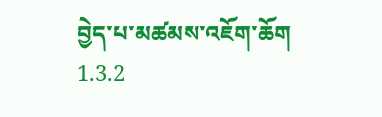བྱེད་པ་མཚམས་འཇོག་ཆོག
1.3.2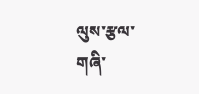ལུས་རྩལ་གཞི་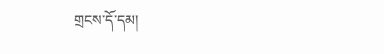གྲངས་དོ་དམ།